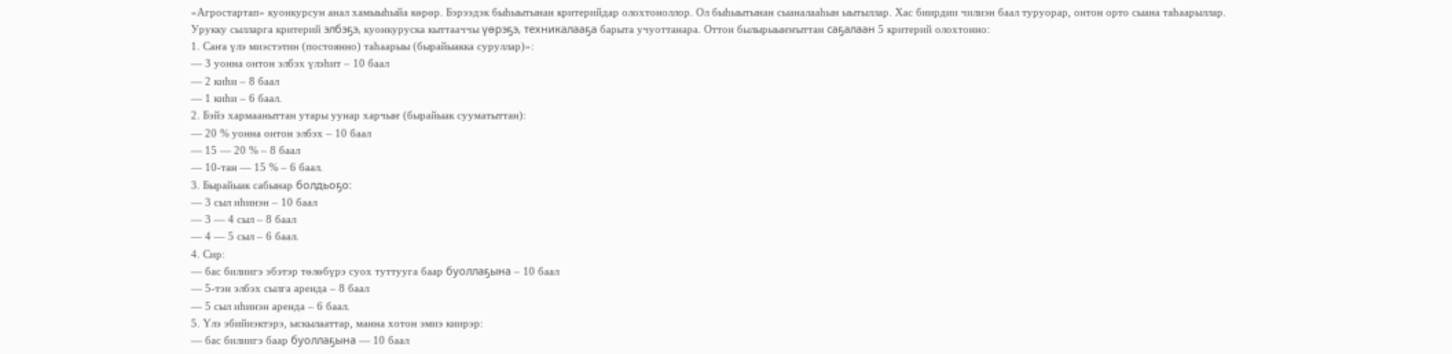«Агростартап» куонкурсун анал хамыыһыйа көрөр. Бэрээдэк быһыытынан критерийдар олохтоноллор. Ол быһыытынан сыаналааһын ыытыллар. Хас биирдии чилиэн баал туруорар, онтон орто сыана таһаарыллар.
Урукку сылларга критерий элбэҕэ, куонкуруска кыттааччы үөрэҕэ, техникалааҕа барыта учуоттанара. Оттон былырыыҥҥыттан саҕалаан 5 критерий олохтонно:
1. Саҥа үлэ миэстэтин (постоянно) таһаарыы (бырайыакка суруллар)»:
— З уонна онтон элбэх үлэһит – 10 баал
— 2 киһи – 8 баал
— 1 киһи – 6 баал.
2. Бэйэ хармааныттан утары уунар харчыҥ (бырайыак сууматыттан):
— 20 % уонна онтон элбэх – 10 баал
— 15 — 20 % – 8 баал
— 10-тан — 15 % – 6 баал.
3. Бырайыак сабынар болдьоҕо:
— 3 сыл иһинэн – 10 баал
— 3 — 4 сыл – 8 баал
— 4 — 5 сыл – 6 баал.
4. Сир:
— бас билиигэ эбэтэр төлөбүрэ суох туттууга баар буоллаҕына – 10 баал
— 5-тэн элбэх сылга аренда – 8 баал
— 5 сыл иһинэн аренда – 6 баал.
5. Үлэ эбийиэктэрэ, ыскылааттар, манна хотон эмиэ киирэр:
— бас билиигэ баар буоллаҕына — 10 баал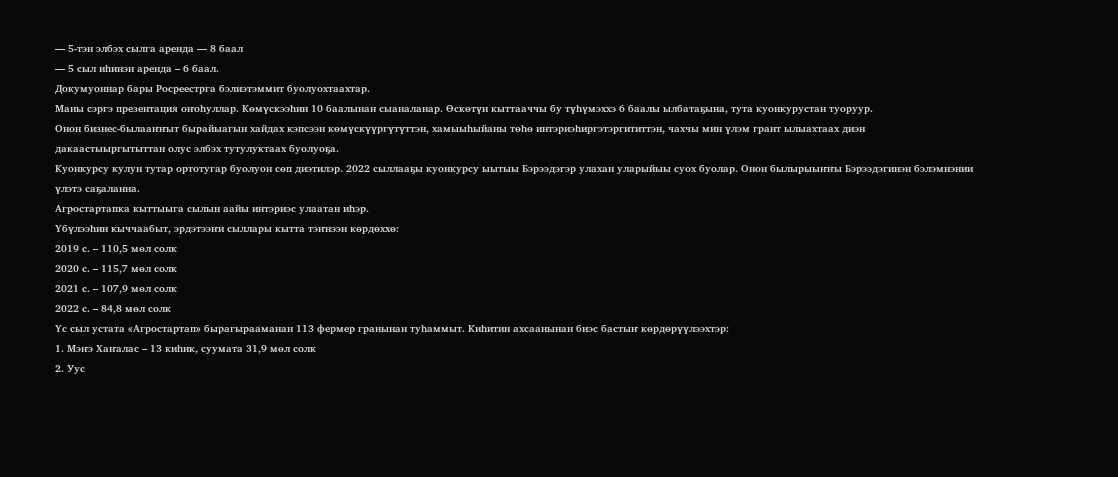— 5-тэн элбэх сылга аренда — 8 баал
— 5 сыл иһинэн аренда – 6 баал.
Докумуоннар бары Росреестрга бэлиэтэммит буолуохтаахтар.
Маны сэргэ презентация оҥоһуллар. Көмүскээһин 10 баалынан сыаналанар. Өскөтүн кыттааччы бу түһүмэххэ 6 баалы ылбатаҕына, тута куонкурустан туоруур.
Онон бизнес-былааҥҥыт бырайыагын хайдах кэпсээн көмүскүүргүтүттэн, хамыыһыйаны төһө интэриэһиргэтэргититтэн, чахчы мин үлэм грант ылыахтаах диэн дакаастыыргытыттан олус элбэх тутулуктаах буолуоҕа.
Куонкурсу кулун тутар ортотугар буолуон сөп диэтилэр. 2022 сыллааҕы куонкурсу ыытыы Бэрээдэгэр улахан уларыйыы суох буолар. Онон былырыыҥҥы Бэрээдэгинэн бэлэмнэнии үлэтэ саҕаланна.
Агростартапка кыттыыга сылын аайы интэриэс улаатан иһэр.
Үбүлээһин кыччаабыт, эрдэтээҥи сыллары кытта тэҥнээн көрдөххө:
2019 с. – 110,5 мөл солк
2020 с. – 115,7 мөл солк
2021 с. – 107,9 мөл солк
2022 с. – 84,8 мөл солк
Үс сыл устата «Агростартап» бырагырааманан 113 фермер гранынан туһаммыт. Киһитин ахсаанынан биэс бастыҥ көрдөрүүлээхтэр:
1. Мэҥэ Хаҥалас – 13 киһик, суумата 31,9 мөл солк
2. Уус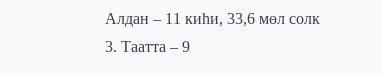Алдан – 11 киһи, 33,6 мөл солк
3. Таатта – 9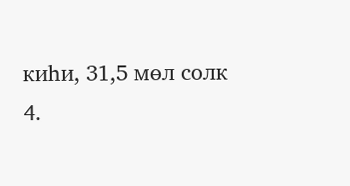киһи, 31,5 мөл солк
4.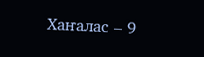Хаҥалас – 9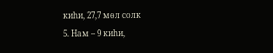киһи, 27,7 мөл солк
5. Нам – 9 киһи,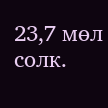23,7 мөл солк.